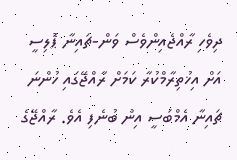ދިވެހި ރާއްޖެއިންވެސް ވަން-ޗައިނާ ޕޮލިސީ އަށް އިޚުތިރާމްކުރާ ކަމަށް ރާއްޖޭގައި ހުންނަ ޗައިނާ އެމްބަސީ އިން ބުނެފި އެވެ. ރާއްޖޭގެ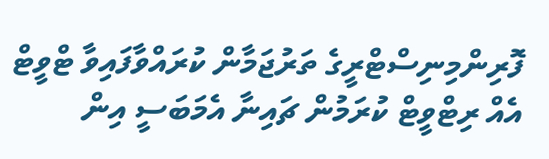ފޮރިންމިނިސްޓްރީގެ ތަރުޖަމާން ކުރައްވާފައިވާ ޓްވީޓް އެއް ރިޓްވީޓް ކުރަމުން ޗައިނާ އެމަބަސީ އިން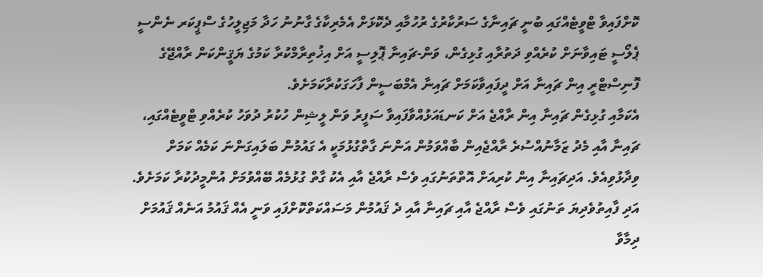ކޮށްފައިވާ ޓްވީޓެއްގައި ބުނީ ޗައިނާގެ ސަރުކާރުގެ ރުހުމާއި ދެކޮޅަށް އެމެރިކާގެ ގާނުނު ހަދާ މަޖިލީހުގެ ސްޕީކަރ ނެންސީ ޕެލޯސީ ޓައިވާނަށް ކުރެއްވި ދަތުރާއި ގުޅިގެން، ވަން-ޗައިނާ ޕޮލިސީ އަށް އިޚުތިރާމްކުރާ ކަމުގެ ޔަޤީންކަން ރާއްޖޭގެ ފޮނިސްޓްރީ އިން ޗައިނާ އަށް ދީފައިވާކަމަށް ޗައިނާ އެމްބަސީން ފާހަގަކުރާކަމަށެވެ.
އެކަމާއި ގުޅިގެން ޗައިނާ އިން ރާއްޖެ އަށް ކަނޑައަޅުއްވާފައިވާ ސަފީރު ވަން ލީޝިން ހުކުރު ދުވަހު ކުރެއްވި ޓްވީޓެއްގައި، ޗައިނާ އާއި މެދު ޒަމާނުއްސުރެ ރާއްޖެއިން ބާއްވަމުން އަންނަ ގާތްގުޅުމަކީ އެ ގައުމުން ބަލައިގަންނަ ކަމެއް ކަމަށް ވިދާޅުވިއެވެ. އަދިޗައިނާ އިން ކުރިއަށް އޮތްތަނުގައި ވެސް ރާއްޖެ އާއި އެކު ގާތް ގުޅުމެއް ބޭއްވުމަށް އުންމީދުކުރާ ކަމަށެވެ. އަދި ފާއިތުވެދިޔަ ތަނުގައި ވެސް ރާއްޖެ އާއި ޗައިނާ އާއި ދެ ޤައުމުން މަސައްކަތްކޮށްފައި ވަނީ އެއް ޤައުމު އަނެއް ޤައުމަށް ދިމާވާ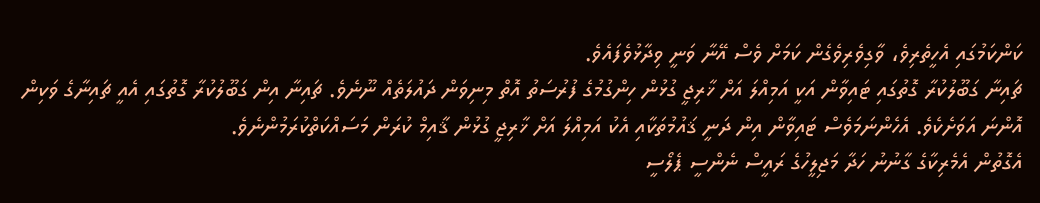ކަންކަމުގައި އެހީތެރިވެ، ވާގިވެރިވެގެން ކަމަށް ވެސް އޭނާ ވަނީ ވިދާޅުވެފައެވެ.
ޗައިނާ ގަބޫލުކުރާ ގޮތުގައި ޓައިވާން އަކީ އަމިއްލަ އަށް ޚާރިޖީ ގުޅުން ހިންގުމުގެ ފުރުސަތު އޮތް މިނިވަން ދައުލަތެއް ނޫނެވެ. ޗައިނާ އިން ގަބޫލުކުރާ ގޮތުގައި އެއީ ޗައިނާގެ ވަކިން އޮންނަ އަވަށެކެވެ. އެހެންނަމަވެސް ޓައިވާން އިން ދަނީ ޤައުމުތަކާއި އެކު އަމިއްލަ އަށް ޚާރިޖީ ގުޅުން ޤާއިމް ކުރަން މަސައްކަތްކުރަމުންނެވެ.
އެގޮތުން އެމެރިކާގެ ގާނުނު ހަދާ މަޖިލީހުގެ ރައީސް ނެންސީ ޕެލޯސީ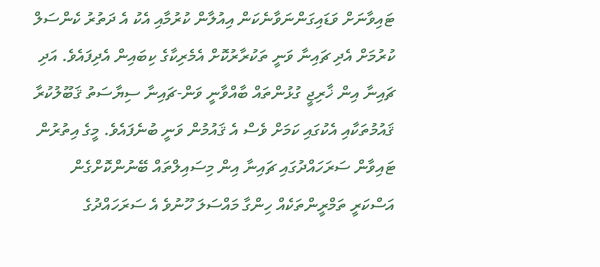ޓައިވާނަށް ވަޑައިގަންނަވާނެކަން އިއުލާން ކުރުމާއި އެކު އެ ދަތުރު ކެންސަލް ކުރުމަށް އެދި ޗައިނާ ވަނީ ތަކުރާރުކޮށް އެމެރިކާގެ ކިބައިން އެދިފައެވެ. އަދި ޗައިނާ އިން ޚާރިޖީ ގުޅުންތައް ބާއްވާނީ ވަން-ޗައިނާ ސިޔާސަތު ޤަބޫލުކުރާ ޤައުމުތަކާއި އެކުގައި ކަމަށް ވެސް އެ ޤައުމުން ވަނީ ބުނެފައެވެ. މީގެ އިތުރުން ޓައިވާން ސަރަހައްދުގައި ޗައިނާ އިން މިސައިލްތައް ބޭނުންކޮށްގެން އަސްކަރީ ތަމްރީންތަކެއް ހިންގާ މައްސަލަ ހޫނުވެ އެ ސަރަހައްދުގެ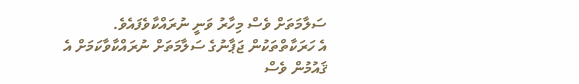ސަލާމަތަށް ވެސް މިހާރު ވަނީ ނުރައްކާވެފައެވެ.
އެ ހަރަކާތްތަކުން ޖަޕާނުގެ ސަލާމަތަށް ނުރައްކާވާކަމަށް އެ ޤައުމުން ވެސް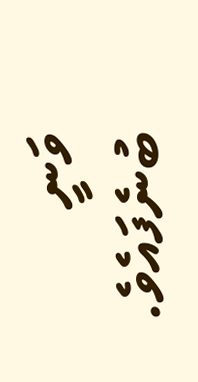ވަނީ ބުނެފައެވެ.